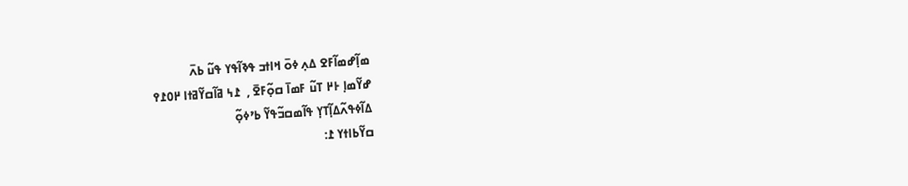ߘߊ߲߬ߝߘߊ߬ߓߐ ߡߍ߲ ߦߋ߫ ߞߊߙߏ ߟߢߊ߬ߟߌ ߟߎ߬ ߕߍ߫
ߝߌ߬ߘߊ߲ ߅߂ ߠߎ߬ ߓߘߊ߫ ߛߋ߲߬ߓߐ߫ ,  ߁߆ ߥߊ߬ߛߌ߬ߥߙߊ ߂߀߁߉
ߡߊ߬ߦߟߍ߬ߡߊ߲߬ߠߌ߲ ߟߊ߬ߘߛߏ߬ߟߌ߬ ߕߴߦߋ߲߬
ߛߌ߬ߕߊߙߌ ߁: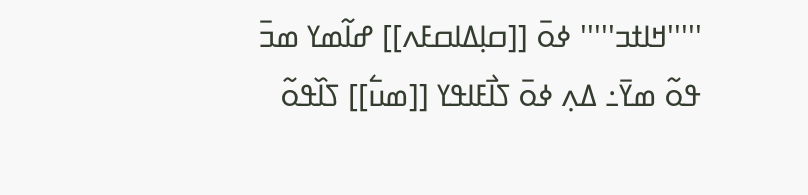'''''ߞߊߙߏ''''' ߦߋ߫ [[ߛߊ߲ߡߊߛߓߍ]] ߝߊ߬ߘߌ ߘߏ߫ ߟߋ߬ ߘߌ߫߸ ߡߍ߲ ߦߋ߫ ߖߊ߯ߓߊߟߌ [[ߘߎ߱]] ߖߊ߰ߟߋ߬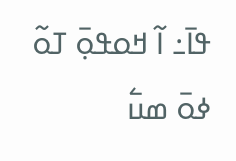ߟߊ߫߸ ߊ߬ ߞߋߟߋ߲߫ ߠߋ߬ ߦߋ߫ ߘߎ߱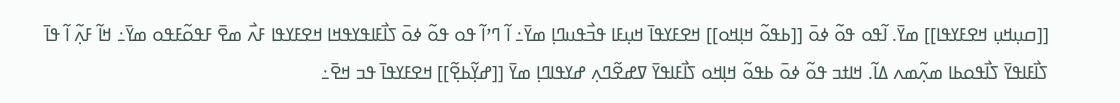[[ߛߎ߲ߞߎ߲ ߞߐߓߌߟߊ]] ߘߌ߫. ߊ߬ߟߋ ߟߋ߬ ߦߋ߫ [[ߕߟߋ߬ ߞߊ߲ߞߋ]] ߞߐߓߌߟߊ߫ ߞߎ߲ߓߊ ߟߏ߯ߟߎߣߊ߲ ߘߌ߫߸ ߊ߬ ߣߴߊ߬ ߟߋ ߟߋ߬ ߦߋ߫ ߖߊ߯ߓߊߟߌߟߞߊ ߞߐߓߌߟߊ ߓߍ߯ ߘߐ߫ ߓߟߋ߬ߓߟߋ ߘߌ߫߸ ߞߊ߬ ߓߍ߲߬ ߊ߬ ߟߊ߫ ߖߊ߯ߓߊߟߌ߫ ߖߊ߯ߟߋߕߊ ߘߍ߲߬ߘߍ ߡߊ߬. ߞߊߙߏ ߟߋ߬ ߦߋ߫ ߕߟߋ߬ ߞߊ߲ߞߋ ߖߊ߯ߓߊߟߌ߫ ߜߝߐ߬ߣߍ߲ ߝߌߟߊߣߊ߲ ߘߌ߫ [[ߝߌ߲߬ߕߐ߲߬]] ߞߐߓߌߟߊ߫ ߟߏ ߞߐ߫߸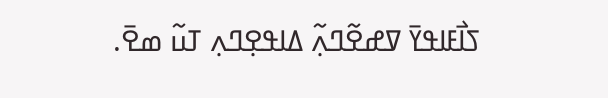ߖߊ߯ߓߊߟߌ߫ ߜߝߐ߬ߣߍ߲߬ ߡߊߟߐ߲ߣߍ߲ ߠߎ߬ ߘߐ߫.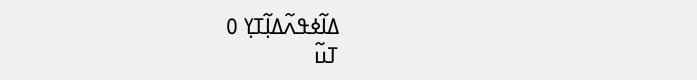ߡߊ߬ߦߟߍ߬ߡߊ߲߬ߠߌ߲ ߀
ߠߎ߬